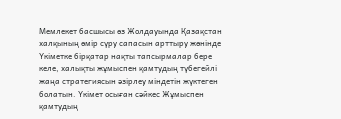Мемлекет басшысы өз Жолдауында Қазақстан халқының өмір сүру сапасын арттыру жөнінде Үкіметке бірқатар нақты тапсырмалар бере келе, халықты жұмыспен қамтудың түбегейлі жаңа стратегиясын әзірлеу міндетін жүктеген болатын. Үкімет осыған сәйкес Жұмыспен қамтудың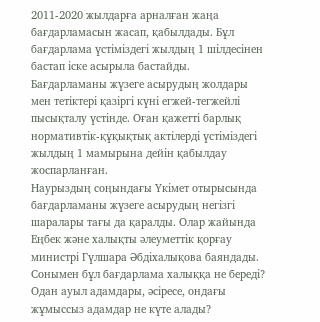2011-2020 жылдарға арналған жаңа бағдарламасын жасап, қабылдады. Бұл бағдарлама үстіміздегі жылдың 1 шілдесінен бастап іске асырыла бастайды.
Бағдарламаны жүзеге асырудың жолдары мен тетіктері қазіргі күні егжей-тегжейлі пысықталу үстінде. Оған қажетті барлық нормативтік-құқықтық актілерді үстіміздегі жылдың 1 мамырына дейін қабылдау жоспарланған.
Наурыздың соңындағы Үкімет отырысында бағдарламаны жүзеге асырудың негізгі шаралары тағы да қаралды. Олар жайында Еңбек және халықты әлеуметтік қорғау министрі Гүлшара Әбдіхалықова баяндады.
Сонымен бұл бағдарлама халыққа не береді? Одан ауыл адамдары, әсіресе, ондағы жұмыссыз адамдар не күте алады?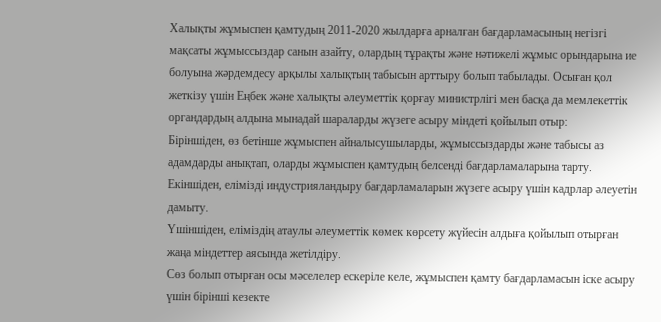Халықты жұмыспен қамтудың 2011-2020 жылдарға арналған бағдарламасының негізгі мақсаты жұмыссыздар санын азайту, олардың тұрақты және нәтижелі жұмыс орындарына ие болуына жәрдемдесу арқылы халықтың табысын арттыру болып табылады. Осыған қол жеткізу үшін Еңбек және халықты әлеуметтік қорғау министрлігі мен басқа да мемлекеттік органдардың алдына мынадай шараларды жүзеге асыру міндеті қойылып отыр:
Біріншіден, өз бетінше жұмыспен айналысушыларды, жұмыссыздарды және табысы аз адамдарды анықтап, оларды жұмыспен қамтудың белсенді бағдарламаларына тарту.
Екіншіден, елімізді индустрияландыру бағдарламаларын жүзеге асыру үшін кадрлар әлеуетін дамыту.
Үшіншіден, еліміздің атаулы әлеуметтік көмек көрсету жүйесін алдыға қойылып отырған жаңа міндеттер аясында жетілдіру.
Сөз болып отырған осы мәселелер ескеріле келе, жұмыспен қамту бағдарламасын іске асыру үшін бірінші кезекте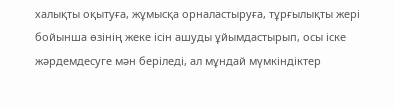халықты оқытуға, жұмысқа орналастыруға, тұрғылықты жері бойынша өзінің жеке ісін ашуды ұйымдастырып, осы іске жәрдемдесуге мән беріледі, ал мұндай мүмкіндіктер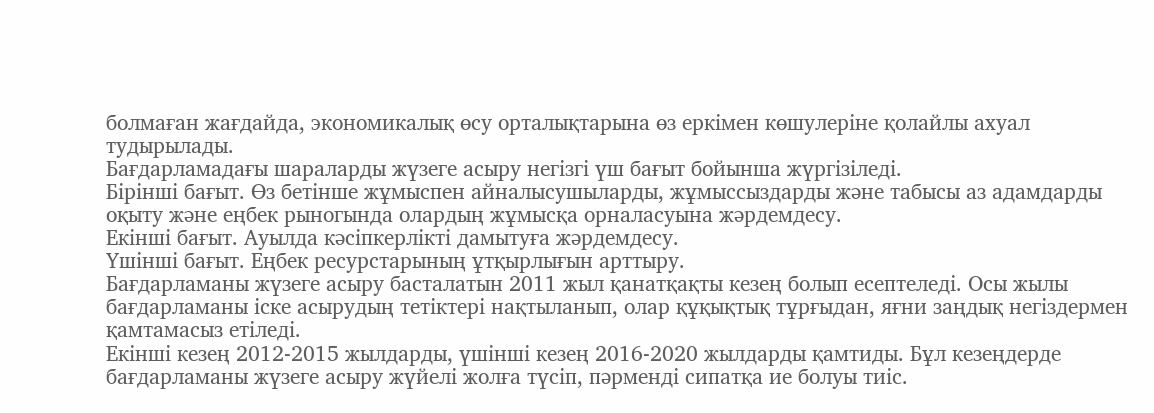болмаған жағдайда, экономикалық өсу орталықтарына өз еркімен көшулеріне қолайлы ахуал тудырылады.
Бағдарламадағы шараларды жүзеге асыру негізгі үш бағыт бойынша жүргізіледі.
Бірінші бағыт. Өз бетінше жұмыспен айналысушыларды, жұмыссыздарды және табысы аз адамдарды оқыту және еңбек рыногында олардың жұмысқа орналасуына жәрдемдесу.
Екінші бағыт. Ауылда кәсіпкерлікті дамытуға жәрдемдесу.
Үшінші бағыт. Еңбек ресурстарының ұтқырлығын арттыру.
Бағдарламаны жүзеге асыру басталатын 2011 жыл қанатқақты кезең болып есептеледі. Осы жылы бағдарламаны іске асырудың тетіктері нақтыланып, олар құқықтық тұрғыдан, яғни заңдық негіздермен қамтамасыз етіледі.
Екінші кезең 2012-2015 жылдарды, үшінші кезең 2016-2020 жылдарды қамтиды. Бұл кезеңдерде бағдарламаны жүзеге асыру жүйелі жолға түсіп, пәрменді сипатқа ие болуы тиіс.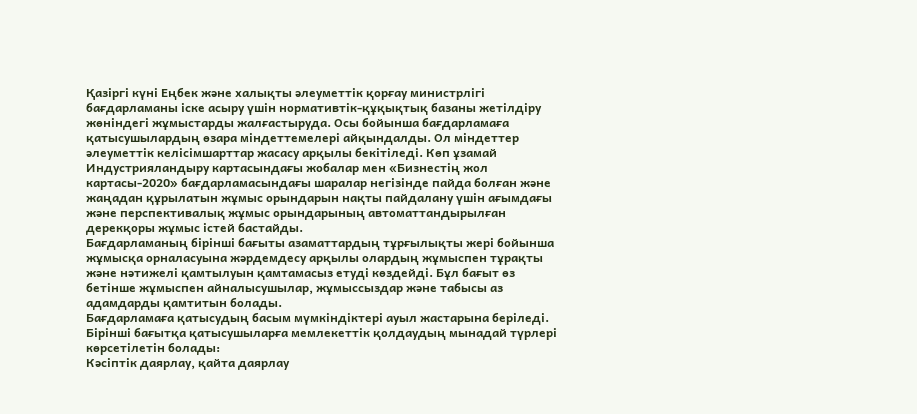Қазіргі күні Еңбек және халықты әлеуметтік қорғау министрлігі бағдарламаны іске асыру үшін нормативтік-құқықтық базаны жетілдіру жөніндегі жұмыстарды жалғастыруда. Осы бойынша бағдарламаға қатысушылардың өзара міндеттемелері айқындалды. Ол міндеттер әлеуметтік келісімшарттар жасасу арқылы бекітіледі. Көп ұзамай Индустрияландыру картасындағы жобалар мен «Бизнестің жол картасы-2020» бағдарламасындағы шаралар негізінде пайда болған және жаңадан құрылатын жұмыс орындарын нақты пайдалану үшін ағымдағы және перспективалық жұмыс орындарының автоматтандырылған дерекқоры жұмыс істей бастайды.
Бағдарламаның бірінші бағыты азаматтардың тұрғылықты жері бойынша жұмысқа орналасуына жәрдемдесу арқылы олардың жұмыспен тұрақты және нәтижелі қамтылуын қамтамасыз етуді көздейді. Бұл бағыт өз бетінше жұмыспен айналысушылар, жұмыссыздар және табысы аз адамдарды қамтитын болады.
Бағдарламаға қатысудың басым мүмкіндіктері ауыл жастарына беріледі.
Бірінші бағытқа қатысушыларға мемлекеттік қолдаудың мынадай түрлері көрсетілетін болады:
Кәсіптік даярлау, қайта даярлау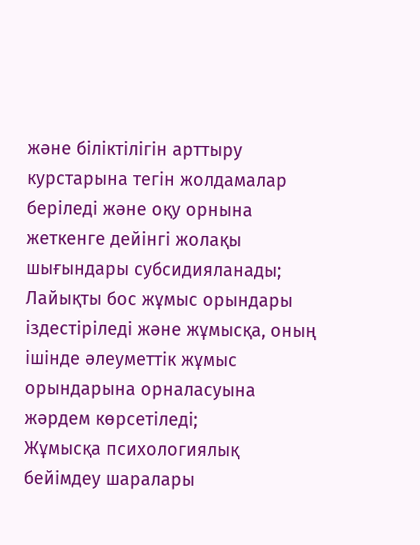және біліктілігін арттыру курстарына тегін жолдамалар беріледі және оқу орнына жеткенге дейінгі жолақы шығындары субсидияланады;
Лайықты бос жұмыс орындары іздестіріледі және жұмысқа, оның ішінде әлеуметтік жұмыс орындарына орналасуына жәрдем көрсетіледі;
Жұмысқа психологиялық бейімдеу шаралары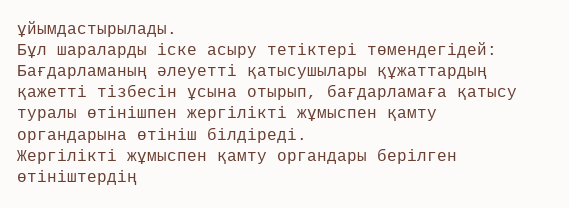ұйымдастырылады.
Бұл шараларды іске асыру тетіктері төмендегідей:
Бағдарламаның әлеуетті қатысушылары құжаттардың қажетті тізбесін ұсына отырып, бағдарламаға қатысу туралы өтінішпен жергілікті жұмыспен қамту органдарына өтініш білдіреді.
Жергілікті жұмыспен қамту органдары берілген өтініштердің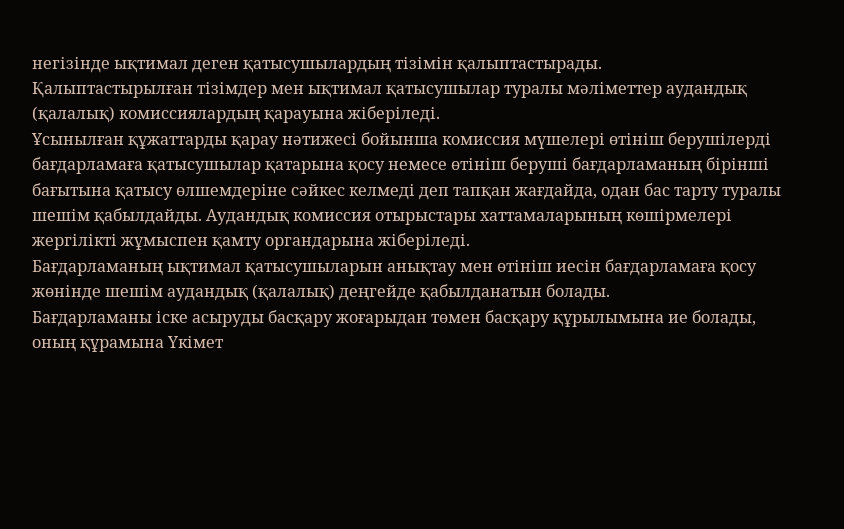негізінде ықтимал деген қатысушылардың тізімін қалыптастырады.
Қалыптастырылған тізімдер мен ықтимал қатысушылар туралы мәліметтер аудандық (қалалық) комиссиялардың қарауына жіберіледі.
Ұсынылған құжаттарды қарау нәтижесі бойынша комиссия мүшелері өтініш берушілерді бағдарламаға қатысушылар қатарына қосу немесе өтініш беруші бағдарламаның бірінші бағытына қатысу өлшемдеріне сәйкес келмеді деп тапқан жағдайда, одан бас тарту туралы шешім қабылдайды. Аудандық комиссия отырыстары хаттамаларының көшірмелері жергілікті жұмыспен қамту органдарына жіберіледі.
Бағдарламаның ықтимал қатысушыларын анықтау мен өтініш иесін бағдарламаға қосу жөнінде шешім аудандық (қалалық) деңгейде қабылданатын болады.
Бағдарламаны іске асыруды басқару жоғарыдан төмен басқару құрылымына ие болады, оның құрамына Үкімет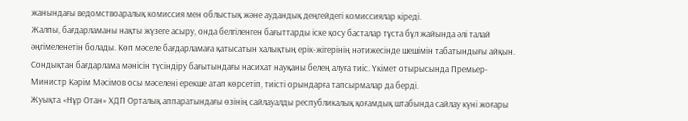жанындағы ведомствоаралық комиссия мен облыстық және аудандық деңгейдегі комиссиялар кіреді.
Жалпы, бағдарламаны нақты жүзеге асыру, онда белгіленген бағыттарды іске қосу басталар тұста бұл жайында әлі талай әңгімеленетін болады. Көп мәселе бағдарламаға қатысатын халықтың ерік-жігерінің нәтижесінде шешімін табатындығы айқын. Сондықтан бағдарлама мәнісін түсіндіру бағытындағы насихат науқаны белең алуға тиіс. Үкімет отырысында Премьер-Министр Кәрім Мәсімов осы мәселені ерекше атап көрсетіп, тиісті орындарға тапсырмалар да берді.
Жуықта «Нұр Отан» ХДП Орталық аппаратындағы өзінің сайлауалды республикалық қоғамдық штабында сайлау күні жоғары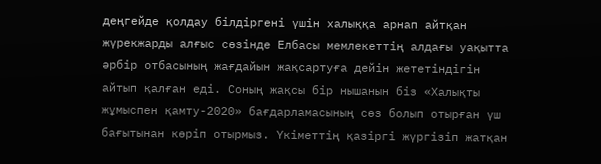деңгейде қолдау білдіргені үшін халыққа арнап айтқан жүрекжарды алғыс сөзінде Елбасы мемлекеттің алдағы уақытта әрбір отбасының жағдайын жақсартуға дейін жететіндігін айтып қалған еді. Соның жақсы бір нышанын біз «Халықты жұмыспен қамту-2020» бағдарламасының сөз болып отырған үш бағытынан көріп отырмыз. Үкіметтің қазіргі жүргізіп жатқан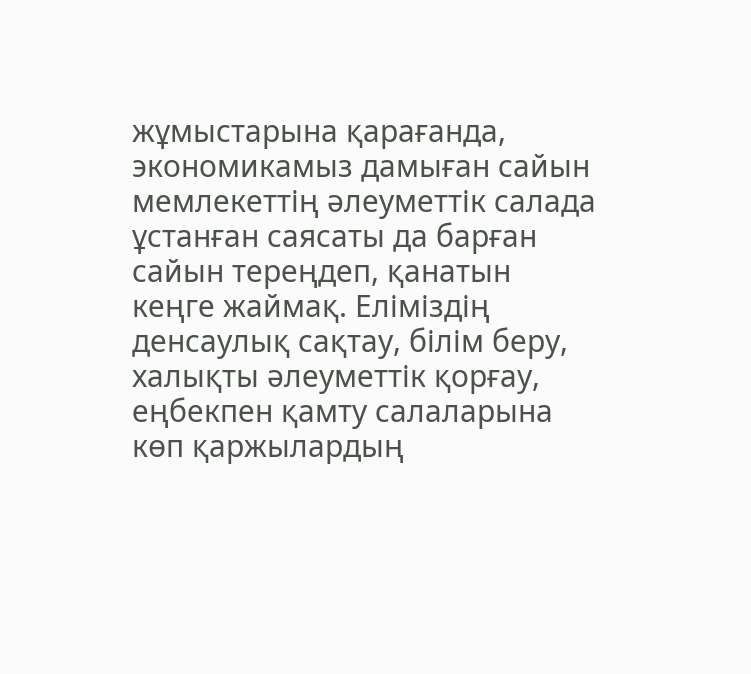жұмыстарына қарағанда, экономикамыз дамыған сайын мемлекеттің әлеуметтік салада ұстанған саясаты да барған сайын тереңдеп, қанатын кеңге жаймақ. Еліміздің денсаулық сақтау, білім беру, халықты әлеуметтік қорғау, еңбекпен қамту салаларына көп қаржылардың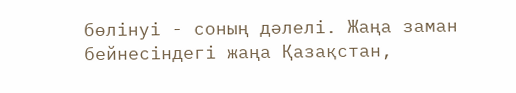бөлінуі - соның дәлелі. Жаңа заман бейнесіндегі жаңа Қазақстан,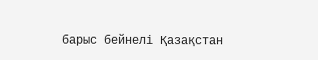барыс бейнелі Қазақстан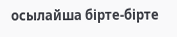осылайша бірте-бірте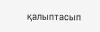қалыптасып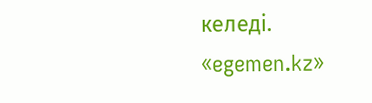келеді.
«egemen.kz»